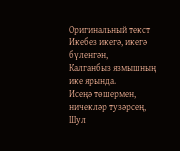Оригинальный текст
Икебез икегә, икегә бүленгән,
Калганбыз язмышның ике ярында.
Исеңә төшермен, ничекләр тузәрсең,
Шул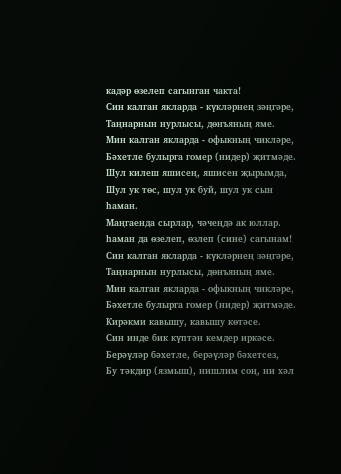кадәр өзелеп сагынган чакта!
Син калган якларда - күкләрнең зәңгәре,
Таңнарнын нурлысы, дөнъяның яме.
Мин калган якларда - офыкның чикләре,
Бәхетле булырга гомер (нидер) җитмәде.
Шул килеш яшисең, яшисен җырымда,
Шул ук төс, шул ук буй, шул ук сын hаман.
Маңгаенда сырлар, чәчеңдә ак юллар.
hаман да өзелеп, өзлеп (сине) сагынам!
Син калган якларда - күкләрнең зәңгәре,
Таңнарнын нурлысы, дөнъяның яме.
Мин калган якларда - офыкның чикләре,
Бәхетле булырга гомер (нидер) җитмәде.
Кирәкми кавышу, кавышу көтәсе.
Син инде бик күптән кемдер иркәсе.
Берәүләр бәхетле, берәүләр бәхетсез,
Бу тәкдир (язмыш), нишлим соң, ни хәл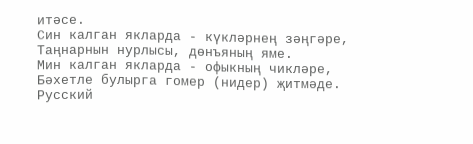итәсе.
Син калган якларда - күкләрнең зәңгәре,
Таңнарнын нурлысы, дөнъяның яме.
Мин калган якларда - офыкның чикләре,
Бәхетле булырга гомер (нидер) җитмәде.
Русский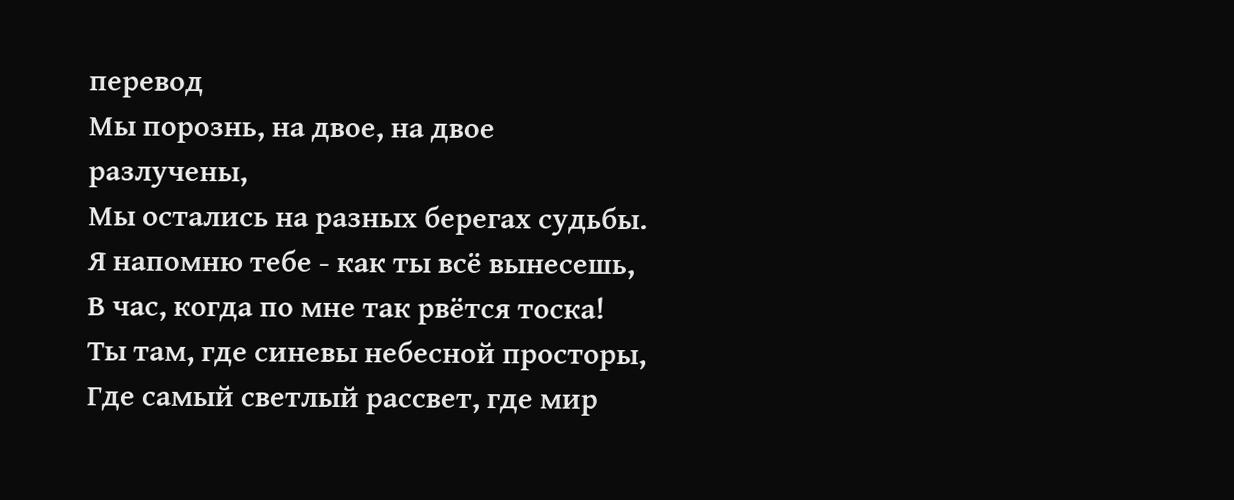перевод
Мы порознь, на двое, на двое разлучены,
Мы остались на разных берегах судьбы.
Я напомню тебе - как ты всё вынесешь,
В час, когда по мне так рвётся тоска!
Ты там, где синевы небесной просторы,
Где самый светлый рассвет, где мир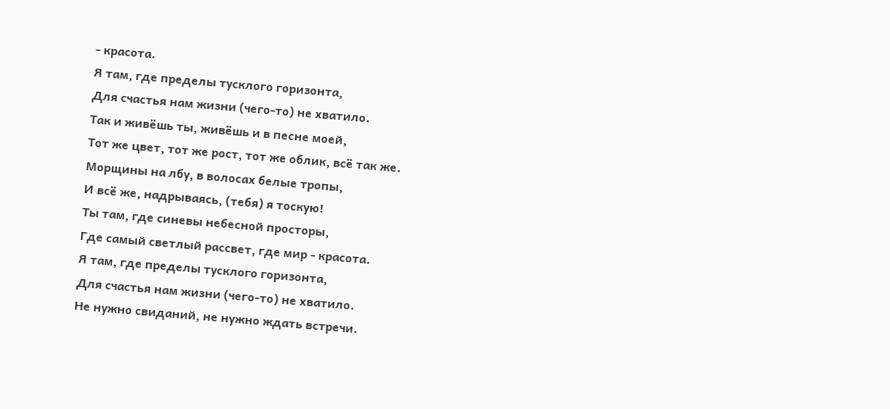- красота.
Я там, где пределы тусклого горизонта,
Для счастья нам жизни (чего-то) не хватило.
Так и живёшь ты, живёшь и в песне моей,
Тот же цвет, тот же рост, тот же облик, всё так же.
Морщины на лбу, в волосах белые тропы,
И всё же, надрываясь, (тебя) я тоскую!
Ты там, где синевы небесной просторы,
Где самый светлый рассвет, где мир - красота.
Я там, где пределы тусклого горизонта,
Для счастья нам жизни (чего-то) не хватило.
Не нужно свиданий, не нужно ждать встречи.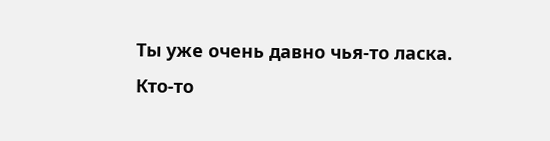Ты уже очень давно чья-то ласка.
Кто-то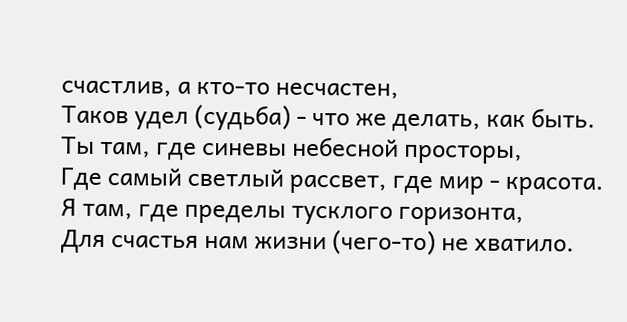счастлив, а кто-то несчастен,
Таков удел (судьба) - что же делать, как быть.
Ты там, где синевы небесной просторы,
Где самый светлый рассвет, где мир - красота.
Я там, где пределы тусклого горизонта,
Для счастья нам жизни (чего-то) не хватило.